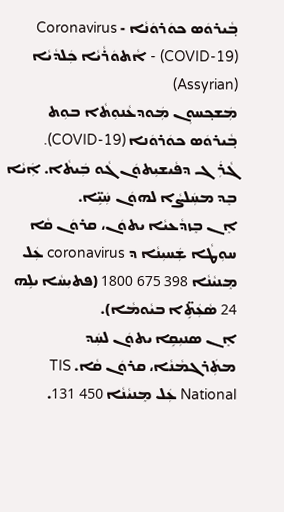ܒ݂ܵܝܪܘܿܣ ܟܘܿܪܘܿܢܵܐ - Coronavirus (COVID-19) - ܐܵܬܘܿܪܵܝܵܐ ܟܲܠܕܵܝܵܐ (Assyrian)
ܡܲܫܟ݂ܚܘܼܢ ܡܲܘܕܥܵܢܘܼܬܵܐ ܒܘܼܬ ܒ݂ܵܝܪܘܿܣ ܟܘܿܪܘܿܢܐ (COVID-19).
ܓܵܪܲܓ ܕܦܵܝܫܝܼܬܘܿܢ ܓܵܘ ܒܲܝܬܵܐ. ܐܲܝܵܐ ܒܸܕ ܡܚܲܠܨܵܐ ܠܗܘܿܢ ܚܲܝܹ̈ܐ.
ܐܸܢ ܒܸܙܕܵܥܝܵܐ ܝܬܘܿܢ، ܩܪܘܿܢ ܩܵܐ ܚܘܼܛܵܐ ܫܲܚܝܼܢܵܐ ܕ coronavirus ܥܲܠ ܡܸܢܝܵܢܵܐ 398 675 1800 (ܦܬܝܼܚܵܐ ܝܠܹܗ 24 ܣܵܥܲܬܹ̈ܐ ܒܝܵܘܡܵܐ).
ܐܸܢ ܣܢܝܼܩܹܐ ܝܬܘܿܢ ܠܚܲܕ ܡܬܲܪܓܡܵܢܵܐ، ܩܪܘܿܢ ܩܵܐ. TIS National ܥܲܠ ܡܸܢܝܵܢܵܐ 450 131.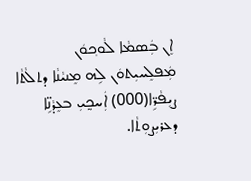ܐܸܢ ܒܲܣܡܵܐ ܠܵܘܟ݂ܘܿܢ ܡܲܦܠܸܚܝܼܬܘܿܢ ܠܹܗ ܡܸܢܝܵܢܵܐ ܕܬܠܵܬܵܐ ܨܝܼܦܵܪܹ̈ܐ(000) ܐܲܚܟ̰ܝܼ ܒܥܸܕܵܢܹ̈ܐ ܕܥܪܝܼܨܘܼܬܵܐ.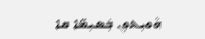ܗܵܘܝܼܬܘܼܢ ܒܲܣܝܼܡ̈ܐ ܩܐ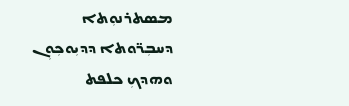ܡܣܬܪܢܘܼܬܐ ܕܚܒܼܪ̈ܘܬܐ ܕܕܝܼܘܟܼܘܼܢ ܘܗܕܟܼ ܟܠܦܬ